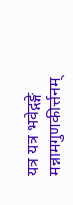यत्र यत्र भवेद्गङ्गे मन्नामगुणकीर्त्तनम्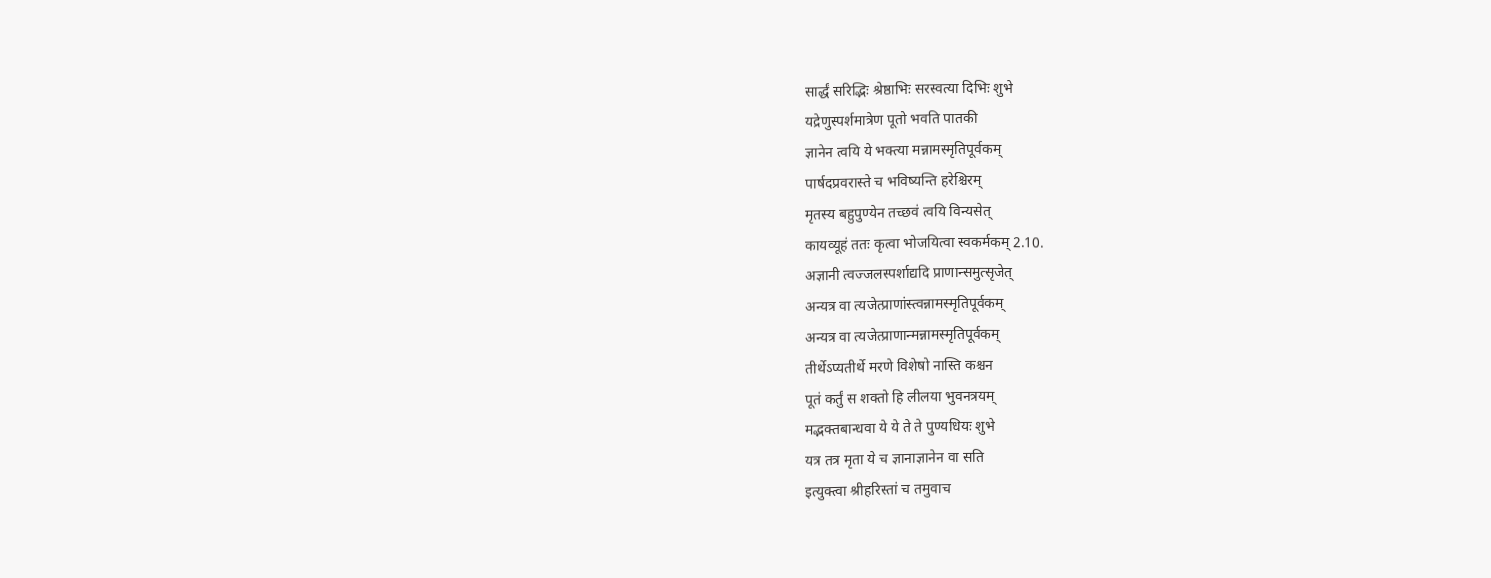सार्द्धं सरिद्भिः श्रेष्ठाभिः सरस्वत्या दिभिः शुभे
यद्रेणुस्पर्शमात्रेण पूतो भवति पातकी
ज्ञानेन त्वयि ये भक्त्या मन्नामस्मृतिपूर्वकम्
पार्षदप्रवरास्ते च भविष्यन्ति हरेश्चिरम्
मृतस्य बहुपुण्येन तच्छवं त्वयि विन्यसेत्
कायव्यूहं ततः कृत्वा भोजयित्वा स्वकर्मकम् 2.10.
अज्ञानी त्वज्जलस्पर्शाद्यदि प्राणान्समुत्सृजेत्
अन्यत्र वा त्यजेत्प्राणांस्त्वन्नामस्मृतिपूर्वकम्
अन्यत्र वा त्यजेत्प्राणान्मन्नामस्मृतिपूर्वकम्
तीर्थेऽप्यतीर्थे मरणे विशेषो नास्ति कश्चन
पूतं कर्तुं स शक्तो हि लीलया भुवनत्रयम्
मद्भक्तबान्धवा ये ये ते ते पुण्यधियः शुभे
यत्र तत्र मृता ये च ज्ञानाज्ञानेन वा सति
इत्युक्त्वा श्रीहरिस्तां च तमुवाच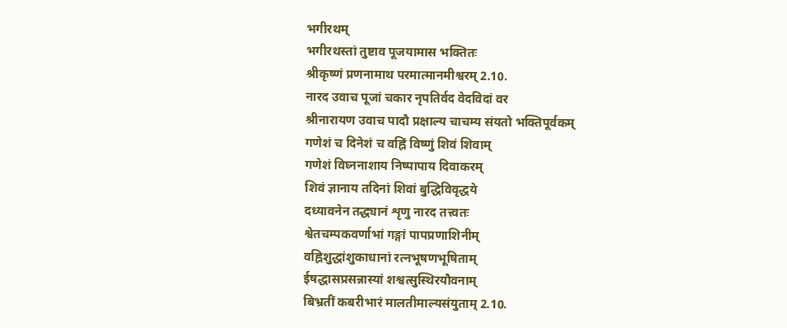भगीरथम्
भगीरथस्तां तुष्टाव पूजयामास भक्तितः
श्रीकृष्णं प्रणनामाथ परमात्मानमीश्वरम् 2.10.
नारद उवाच पूजां चकार नृपतिर्वद वेदविदां वर
श्रीनारायण उवाच पादौ प्रक्षाल्य चाचम्य संयतो भक्तिपूर्वकम्
गणेशं च दिनेशं च वह्निं विष्णुं शिवं शिवाम्
गणेशं विघ्ननाशाय निष्पापाय दिवाकरम्
शिवं ज्ञानाय तदिनां शिवां बुद्धिविवृद्धये
दध्यावनेन तद्ध्यानं शृणु नारद तत्त्वतः
श्वेतचम्पकवर्णाभां गङ्गां पापप्रणाशिनीम्
वह्निशुद्धांशुकाधानां रत्नभूषणभूषिताम्
ईषद्धासप्रसन्नास्यां शश्वत्सुस्थिरयौवनाम्
बिभ्रतीं कबरीभारं मालतीमाल्यसंयुताम् 2.10.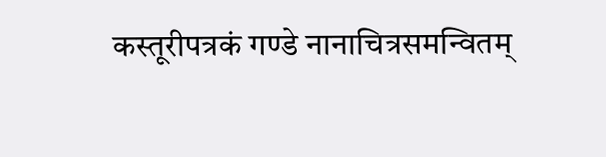कस्तूरीपत्रकं गण्डे नानाचित्रसमन्वितम्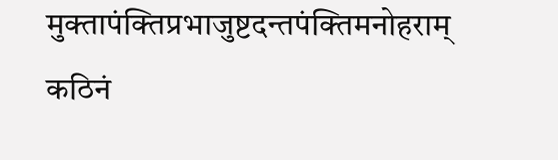मुक्तापंक्तिप्रभाजुष्टदन्तपंक्तिमनोहराम्
कठिनं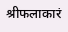श्रीफलाकारं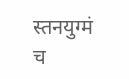स्तनयुग्मं च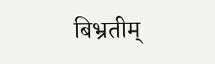बिभ्रतीम्